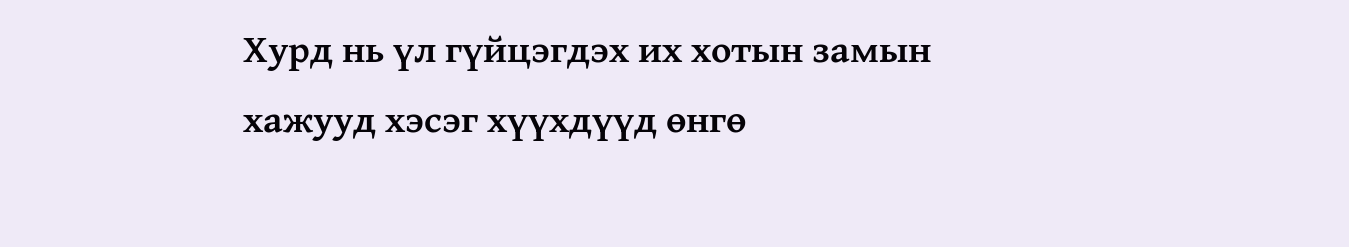Хурд нь үл гүйцэгдэх их хотын замын хажууд хэсэг хүүхдүүд өнгө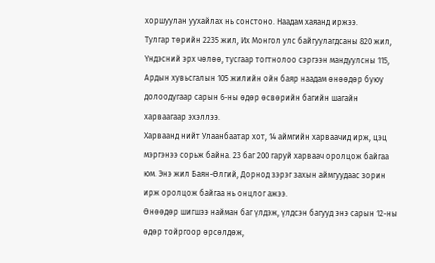хоршуулан уухайлах нь сонстоно. Наадам хаяанд иржээ.
Тулгар төрийн 2235 жил, Их Монгол улс байгуулагдсаны 820 жил, Үндэсний эрх чөлөө, тусгаар тогтнолоо сэргээн мандуулсны 115, Ардын хувьсгалын 105 жилийн ойн баяр наадам өнөөдөр буюу долоодугаар сарын 6-ны өдөр өсвөрийн багийн шагайн харваагаар эхэллээ.
Харваанд нийт Улаанбаатар хот, 14 аймгийн харваачид ирж, цэц мэргэнээ сорьж байна. 23 баг 200 гаруй харваач оролцож байгаа юм. Энэ жил Баян-Өлгий, Дорнод зэрэг захын аймгуудаас зорин ирж оролцож байгаа нь онцлог ажээ.
Өнөөдөр шигшээ найман баг үлдэж, үлдсэн багууд энэ сарын 12-ны өдөр тойргоор өрсөлдөж,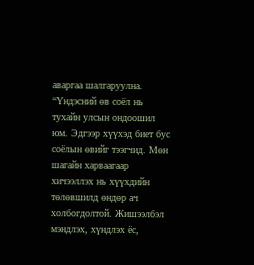аваргаа шалгаруулна. “Үндэсний өв соёл нь тухайн улсын ондоошил юм. Эдгээр хүүхэд биет бус соёлын өвийг тээгчид. Мөн шагайн харваагаар хичээллэх нь хүүхдийн төлөвшилд өндөр ач холбогдолтой. Жишээлбэл мэндлэх, хүндлэх ёс,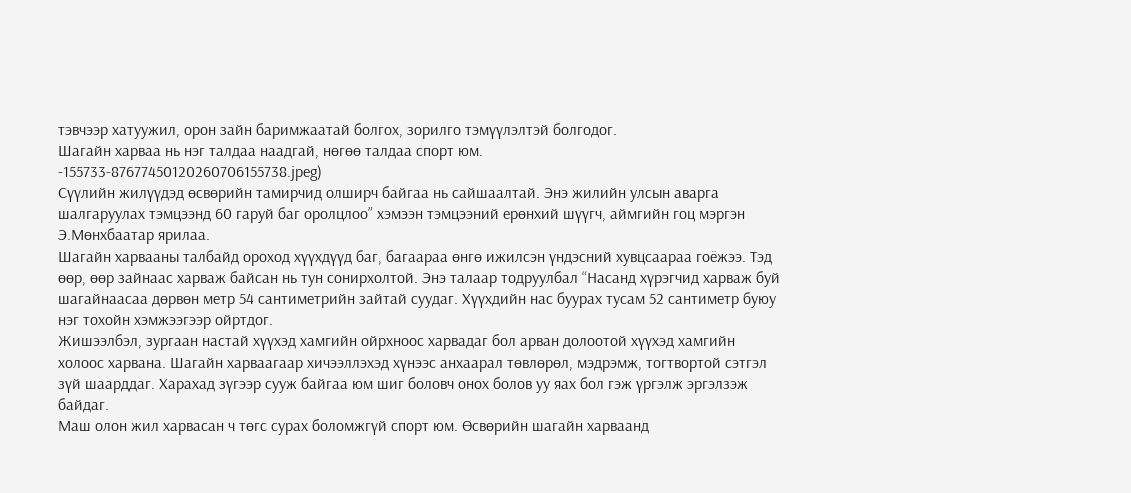тэвчээр хатуужил, орон зайн баримжаатай болгох, зорилго тэмүүлэлтэй болгодог.
Шагайн харваа нь нэг талдаа наадгай, нөгөө талдаа спорт юм.
-155733-87677450120260706155738.jpeg)
Сүүлийн жилүүдэд өсвөрийн тамирчид олширч байгаа нь сайшаалтай. Энэ жилийн улсын аварга шалгаруулах тэмцээнд 60 гаруй баг оролцлоо” хэмээн тэмцээний ерөнхий шүүгч, аймгийн гоц мэргэн Э.Мөнхбаатар ярилаа.
Шагайн харвааны талбайд ороход хүүхдүүд баг, багаараа өнгө ижилсэн үндэсний хувцсаараа гоёжээ. Тэд өөр, өөр зайнаас харваж байсан нь тун сонирхолтой. Энэ талаар тодруулбал “Насанд хүрэгчид харваж буй шагайнаасаа дөрвөн метр 54 сантиметрийн зайтай суудаг. Хүүхдийн нас буурах тусам 52 сантиметр буюу нэг тохойн хэмжээгээр ойртдог.
Жишээлбэл, зургаан настай хүүхэд хамгийн ойрхноос харвадаг бол арван долоотой хүүхэд хамгийн холоос харвана. Шагайн харваагаар хичээллэхэд хүнээс анхаарал төвлөрөл, мэдрэмж, тогтвортой сэтгэл зүй шаарддаг. Харахад зүгээр сууж байгаа юм шиг боловч онох болов уу яах бол гэж үргэлж эргэлзэж байдаг.
Маш олон жил харвасан ч төгс сурах боломжгүй спорт юм. Өсвөрийн шагайн харваанд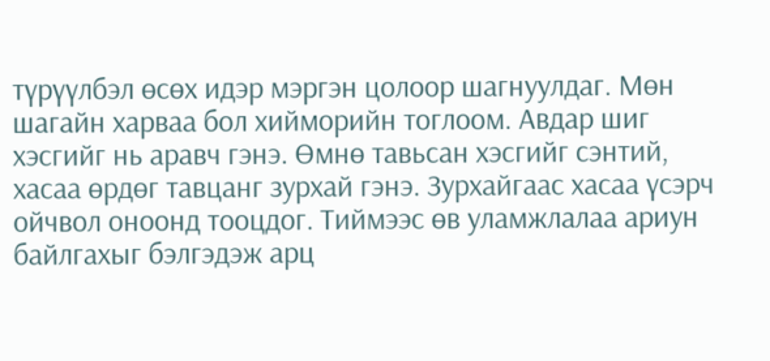түрүүлбэл өсөх идэр мэргэн цолоор шагнуулдаг. Мөн шагайн харваа бол хийморийн тоглоом. Авдар шиг хэсгийг нь аравч гэнэ. Өмнө тавьсан хэсгийг сэнтий, хасаа өрдөг тавцанг зурхай гэнэ. Зурхайгаас хасаа үсэрч ойчвол оноонд тооцдог. Тиймээс өв уламжлалаа ариун байлгахыг бэлгэдэж арц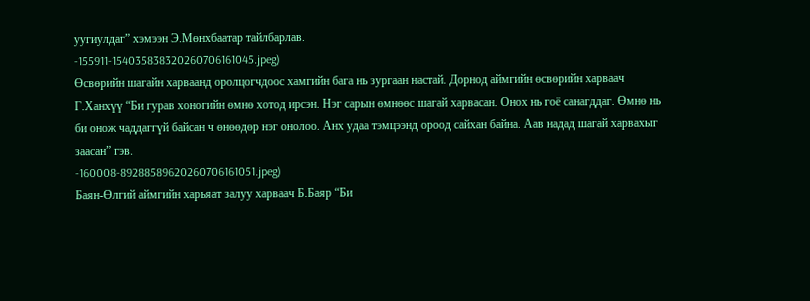уугиулдаг” хэмээн Э.Мөнхбаатар тайлбарлав.
-155911-154035838320260706161045.jpeg)
Өсвөрийн шагайн харваанд оролцогчдоос хамгийн бага нь зургаан настай. Дорнод аймгийн өсвөрийн харваач Г.Ханхүү “Би гурав хоногийн өмнө хотод ирсэн. Нэг сарын өмнөөс шагай харвасан. Онох нь гоё санагддаг. Өмнө нь би онож чаддаггүй байсан ч өнөөдөр нэг онолоо. Анх удаа тэмцээнд ороод сайхан байна. Аав надад шагай харвахыг заасан” гэв.
-160008-89288589620260706161051.jpeg)
Баян-Өлгий аймгийн харьяат залуу харваач Б.Баяр “Би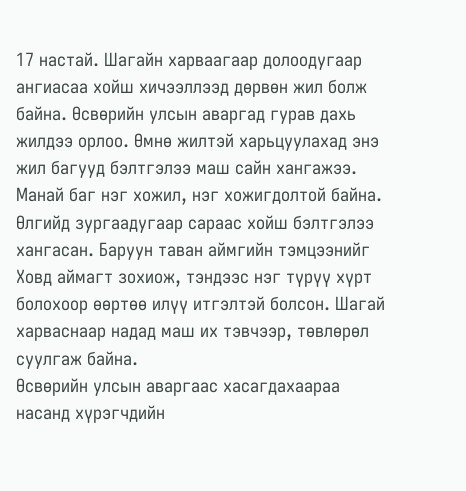17 настай. Шагайн харваагаар долоодугаар ангиасаа хойш хичээллээд дөрвөн жил болж байна. Өсвөрийн улсын аваргад гурав дахь жилдээ орлоо. Өмнө жилтэй харьцуулахад энэ жил багууд бэлтгэлээ маш сайн хангажээ.
Манай баг нэг хожил, нэг хожигдолтой байна. Өлгийд зургаадугаар сараас хойш бэлтгэлээ хангасан. Баруун таван аймгийн тэмцээнийг Ховд аймагт зохиож, тэндээс нэг түрүү хүрт болохоор өөртөө илүү итгэлтэй болсон. Шагай харваснаар надад маш их тэвчээр, төвлөрөл суулгаж байна.
Өсвөрийн улсын аваргаас хасагдахаараа насанд хүрэгчдийн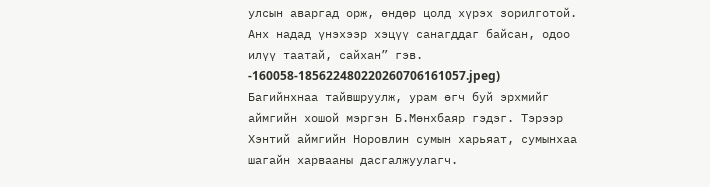улсын аваргад орж, өндөр цолд хүрэх зорилготой. Анх надад үнэхээр хэцүү санагддаг байсан, одоо илүү таатай, сайхан” гэв.
-160058-185622480220260706161057.jpeg)
Багийнхнаа тайвшруулж, урам өгч буй эрхмийг аймгийн хошой мэргэн Б.Мөнхбаяр гэдэг. Тэрээр Хэнтий аймгийн Норовлин сумын харьяат, сумынхаа шагайн харвааны дасгалжуулагч.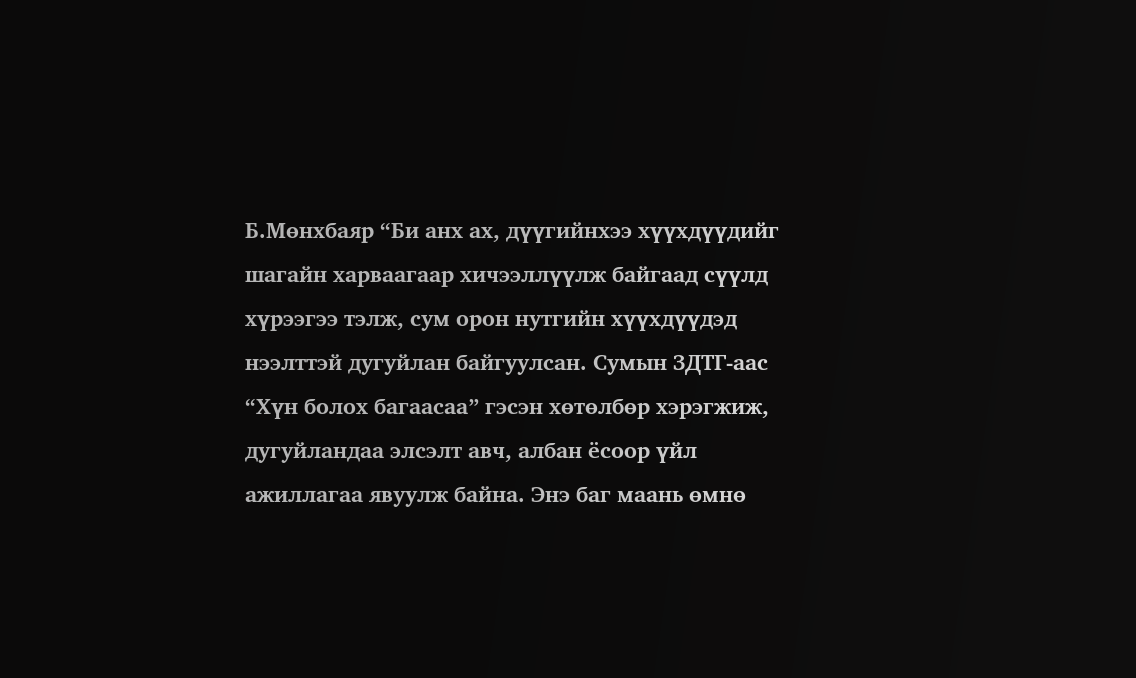Б.Мөнхбаяр “Би анх ах, дүүгийнхээ хүүхдүүдийг шагайн харваагаар хичээллүүлж байгаад сүүлд хүрээгээ тэлж, сум орон нутгийн хүүхдүүдэд нээлттэй дугуйлан байгуулсан. Сумын ЗДТГ-аас “Хүн болох багаасаа” гэсэн хөтөлбөр хэрэгжиж, дугуйландаа элсэлт авч, албан ёсоор үйл ажиллагаа явуулж байна. Энэ баг маань өмнө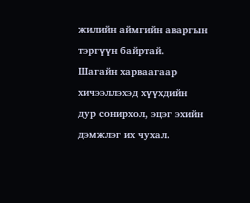жилийн аймгийн аваргын тэргүүн байртай.
Шагайн харваагаар хичээллэхэд хүүхдийн дур сонирхол, эцэг эхийн дэмжлэг их чухал.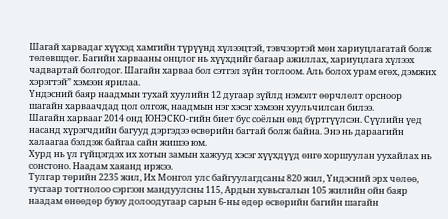Шагай харвадаг хүүхэд хамгийн түрүүнд хүлээцтэй, тэвчээртэй мөн хариуцлагатай болж төлөвшдөг. Багийн харвааны онцлог нь хүүхдийг багаар ажиллах, хариуцлага хүлээх чадвартай болгодог. Шагайн харваа бол сэтгэл зүйн тоглоом. Аль болох урам өгөх, дэмжих хэрэгтэй” хэмээн ярилаа.
Үндэсний баяр наадмын тухай хуулийн 12 дугаар зүйлд нэмэлт өөрчлөлт орсноор шагайн харваачдад цол олгож, наадмын нэг хэсэг хэмээн хуульчилсан билээ.
Шагайн харвааг 2014 онд ЮНЭСКО-гийн биет бус соёлын өвд бүртгүүлсэн. Сүүлийн үед насанд хүрэгчдийн багууд дэргэдээ өсвөрийн багтай болж байна. Энэ нь дараагийн халаагаа бэлдэж байгаа сайн жишээ юм.
Хурд нь үл гүйцэгдэх их хотын замын хажууд хэсэг хүүхдүүд өнгө хоршуулан уухайлах нь сонстоно. Наадам хаяанд иржээ.
Тулгар төрийн 2235 жил, Их Монгол улс байгуулагдсаны 820 жил, Үндэсний эрх чөлөө, тусгаар тогтнолоо сэргээн мандуулсны 115, Ардын хувьсгалын 105 жилийн ойн баяр наадам өнөөдөр буюу долоодугаар сарын 6-ны өдөр өсвөрийн багийн шагайн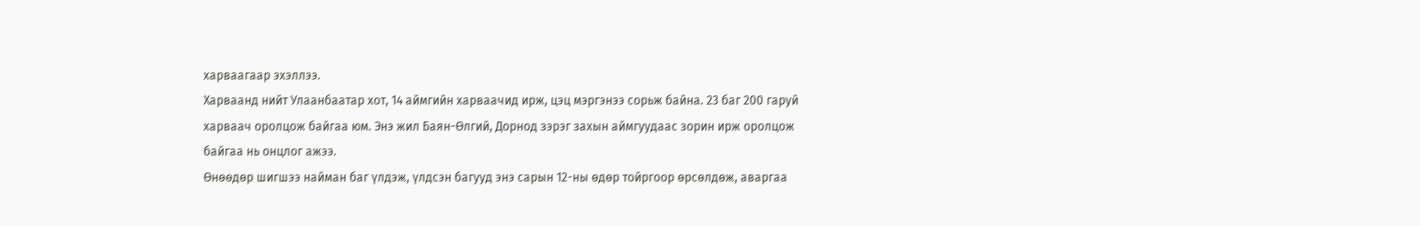харваагаар эхэллээ.
Харваанд нийт Улаанбаатар хот, 14 аймгийн харваачид ирж, цэц мэргэнээ сорьж байна. 23 баг 200 гаруй харваач оролцож байгаа юм. Энэ жил Баян-Өлгий, Дорнод зэрэг захын аймгуудаас зорин ирж оролцож байгаа нь онцлог ажээ.
Өнөөдөр шигшээ найман баг үлдэж, үлдсэн багууд энэ сарын 12-ны өдөр тойргоор өрсөлдөж, аваргаа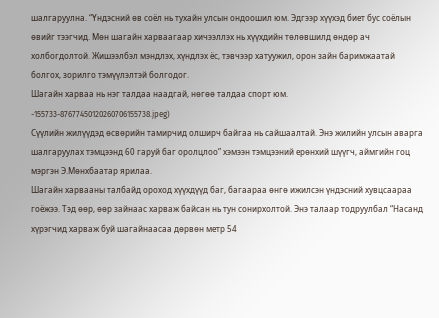шалгаруулна. “Үндэсний өв соёл нь тухайн улсын ондоошил юм. Эдгээр хүүхэд биет бус соёлын өвийг тээгчид. Мөн шагайн харваагаар хичээллэх нь хүүхдийн төлөвшилд өндөр ач холбогдолтой. Жишээлбэл мэндлэх, хүндлэх ёс, тэвчээр хатуужил, орон зайн баримжаатай болгох, зорилго тэмүүлэлтэй болгодог.
Шагайн харваа нь нэг талдаа наадгай, нөгөө талдаа спорт юм.
-155733-87677450120260706155738.jpeg)
Сүүлийн жилүүдэд өсвөрийн тамирчид олширч байгаа нь сайшаалтай. Энэ жилийн улсын аварга шалгаруулах тэмцээнд 60 гаруй баг оролцлоо” хэмээн тэмцээний ерөнхий шүүгч, аймгийн гоц мэргэн Э.Мөнхбаатар ярилаа.
Шагайн харвааны талбайд ороход хүүхдүүд баг, багаараа өнгө ижилсэн үндэсний хувцсаараа гоёжээ. Тэд өөр, өөр зайнаас харваж байсан нь тун сонирхолтой. Энэ талаар тодруулбал “Насанд хүрэгчид харваж буй шагайнаасаа дөрвөн метр 54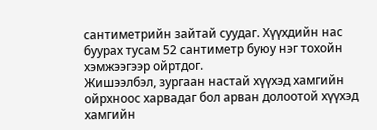сантиметрийн зайтай суудаг. Хүүхдийн нас буурах тусам 52 сантиметр буюу нэг тохойн хэмжээгээр ойртдог.
Жишээлбэл, зургаан настай хүүхэд хамгийн ойрхноос харвадаг бол арван долоотой хүүхэд хамгийн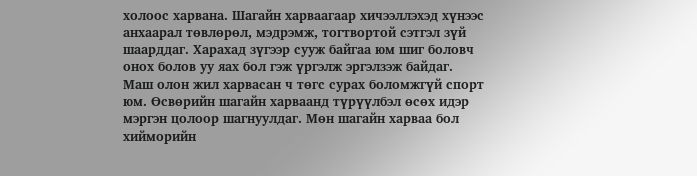холоос харвана. Шагайн харваагаар хичээллэхэд хүнээс анхаарал төвлөрөл, мэдрэмж, тогтвортой сэтгэл зүй шаарддаг. Харахад зүгээр сууж байгаа юм шиг боловч онох болов уу яах бол гэж үргэлж эргэлзэж байдаг.
Маш олон жил харвасан ч төгс сурах боломжгүй спорт юм. Өсвөрийн шагайн харваанд түрүүлбэл өсөх идэр мэргэн цолоор шагнуулдаг. Мөн шагайн харваа бол хийморийн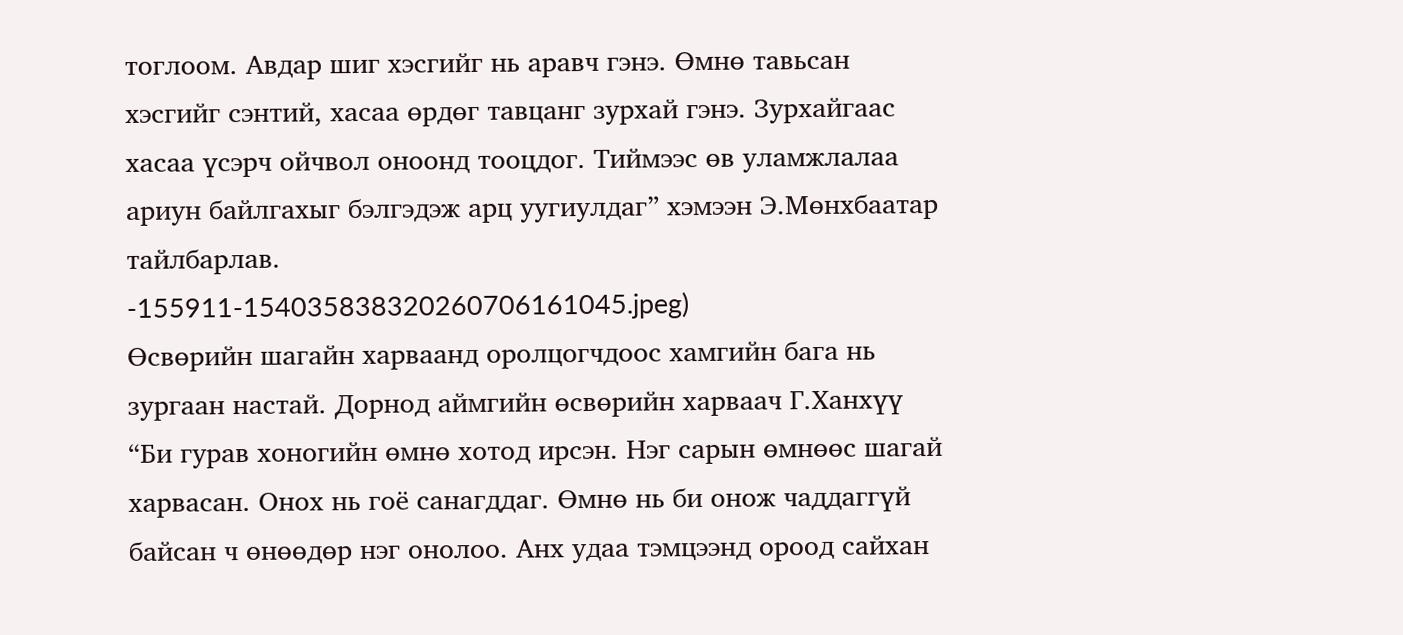тоглоом. Авдар шиг хэсгийг нь аравч гэнэ. Өмнө тавьсан хэсгийг сэнтий, хасаа өрдөг тавцанг зурхай гэнэ. Зурхайгаас хасаа үсэрч ойчвол оноонд тооцдог. Тиймээс өв уламжлалаа ариун байлгахыг бэлгэдэж арц уугиулдаг” хэмээн Э.Мөнхбаатар тайлбарлав.
-155911-154035838320260706161045.jpeg)
Өсвөрийн шагайн харваанд оролцогчдоос хамгийн бага нь зургаан настай. Дорнод аймгийн өсвөрийн харваач Г.Ханхүү “Би гурав хоногийн өмнө хотод ирсэн. Нэг сарын өмнөөс шагай харвасан. Онох нь гоё санагддаг. Өмнө нь би онож чаддаггүй байсан ч өнөөдөр нэг онолоо. Анх удаа тэмцээнд ороод сайхан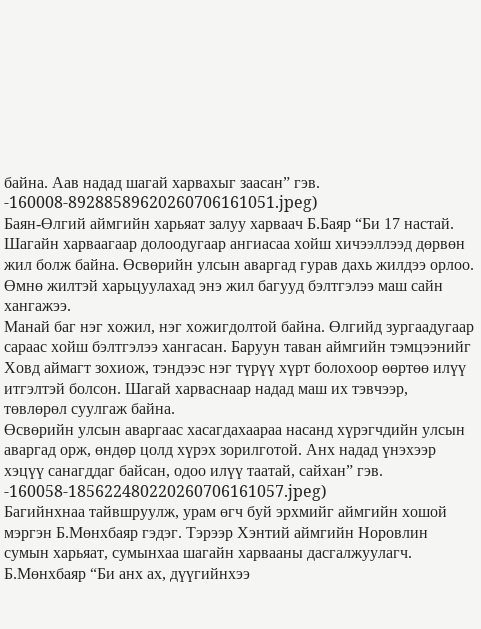байна. Аав надад шагай харвахыг заасан” гэв.
-160008-89288589620260706161051.jpeg)
Баян-Өлгий аймгийн харьяат залуу харваач Б.Баяр “Би 17 настай. Шагайн харваагаар долоодугаар ангиасаа хойш хичээллээд дөрвөн жил болж байна. Өсвөрийн улсын аваргад гурав дахь жилдээ орлоо. Өмнө жилтэй харьцуулахад энэ жил багууд бэлтгэлээ маш сайн хангажээ.
Манай баг нэг хожил, нэг хожигдолтой байна. Өлгийд зургаадугаар сараас хойш бэлтгэлээ хангасан. Баруун таван аймгийн тэмцээнийг Ховд аймагт зохиож, тэндээс нэг түрүү хүрт болохоор өөртөө илүү итгэлтэй болсон. Шагай харваснаар надад маш их тэвчээр, төвлөрөл суулгаж байна.
Өсвөрийн улсын аваргаас хасагдахаараа насанд хүрэгчдийн улсын аваргад орж, өндөр цолд хүрэх зорилготой. Анх надад үнэхээр хэцүү санагддаг байсан, одоо илүү таатай, сайхан” гэв.
-160058-185622480220260706161057.jpeg)
Багийнхнаа тайвшруулж, урам өгч буй эрхмийг аймгийн хошой мэргэн Б.Мөнхбаяр гэдэг. Тэрээр Хэнтий аймгийн Норовлин сумын харьяат, сумынхаа шагайн харвааны дасгалжуулагч.
Б.Мөнхбаяр “Би анх ах, дүүгийнхээ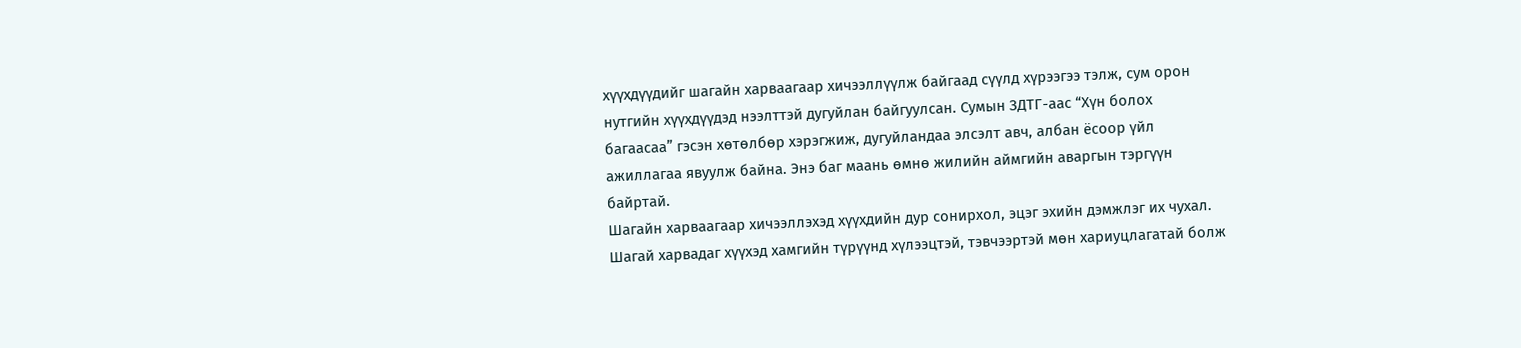хүүхдүүдийг шагайн харваагаар хичээллүүлж байгаад сүүлд хүрээгээ тэлж, сум орон нутгийн хүүхдүүдэд нээлттэй дугуйлан байгуулсан. Сумын ЗДТГ-аас “Хүн болох багаасаа” гэсэн хөтөлбөр хэрэгжиж, дугуйландаа элсэлт авч, албан ёсоор үйл ажиллагаа явуулж байна. Энэ баг маань өмнө жилийн аймгийн аваргын тэргүүн байртай.
Шагайн харваагаар хичээллэхэд хүүхдийн дур сонирхол, эцэг эхийн дэмжлэг их чухал. Шагай харвадаг хүүхэд хамгийн түрүүнд хүлээцтэй, тэвчээртэй мөн хариуцлагатай болж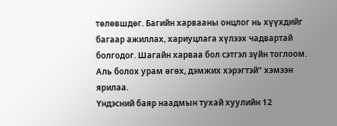төлөвшдөг. Багийн харвааны онцлог нь хүүхдийг багаар ажиллах, хариуцлага хүлээх чадвартай болгодог. Шагайн харваа бол сэтгэл зүйн тоглоом. Аль болох урам өгөх, дэмжих хэрэгтэй” хэмээн ярилаа.
Үндэсний баяр наадмын тухай хуулийн 12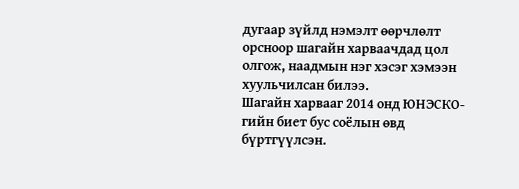дугаар зүйлд нэмэлт өөрчлөлт орсноор шагайн харваачдад цол олгож, наадмын нэг хэсэг хэмээн хуульчилсан билээ.
Шагайн харвааг 2014 онд ЮНЭСКО-гийн биет бус соёлын өвд бүртгүүлсэн.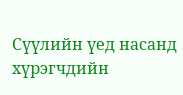Сүүлийн үед насанд хүрэгчдийн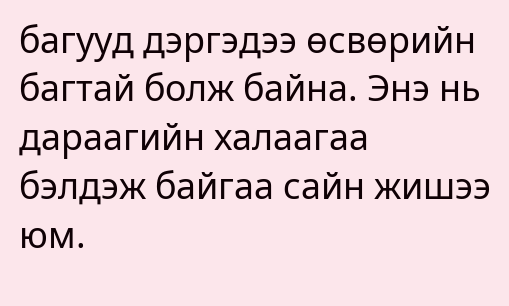багууд дэргэдээ өсвөрийн багтай болж байна. Энэ нь дараагийн халаагаа бэлдэж байгаа сайн жишээ юм.